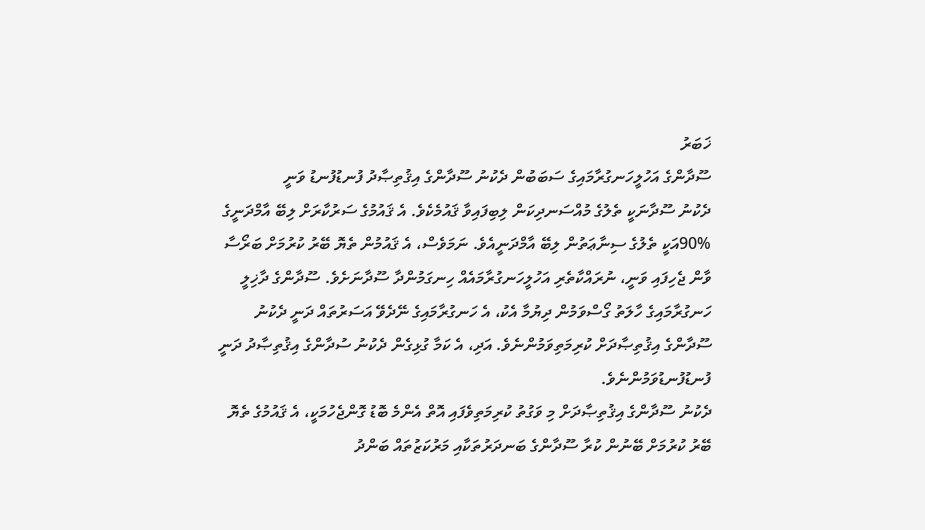ޚަބަރު
ސޫދާންގެ އަހުލީހަނގުރާމައިގެ ސަބަބުން ދެކުނު ސޫދާންގެ އިޤުތިޞާދު ފުނޑުފުނޑު ވަނީ
ދެކުނު ސޫދާނަކީ ތެލުގެ މުއްސަނދިކަން ލިބިފައިވާ ޤައުމެކެވެ. އެ ޤައުމުގެ ސަރުކާރަށް ލިބޭ އާމްދަނީގެ %90އަކީ ތެލުގެ ސިނާޢަތުން ލިބޭ އާމްދަނީއެވެ. ނަމަވެސް، އެ ޤައުމުން ތެޔޮ ބޭރު ކުރުމަށް ބަރޯސާ ވާން ޖެހިފައި ވަނީ، ނުރައްކާތެރި އަހުލީހަނގުރާމައެއް ހިނގަމުންދާ ސޫދާނަށެވެ. ސޫދާންގެ ދާޚިލީ ހަނގުރާމައިގެ ހާލަތު ގޯސްވަމުން ދިޔުމާ އެކު، އެ ހަނގުރާމައިގެ ނޭދެވޭ އަސަރުތައް ދަނީ ދެކުނު ސޫދާންގެ އިޤުތިޞާދަށް ކުރިމަތިވަމުންނެވެ. އަދި، އެ ކަމާ ގުޅިގެން ދެކުނު ސުދާންގެ އިޤުތިޞާދު ދަނީ ފުނޑުފުނޑުވަމުންނެވެ.
ދެކުނު ސޫދާންގެ އިޤުތިޞާދަށް މި ވަގުތު ކުރިމަތިވެފައި އޮތް އެންމެ ބޮޑު ގޮންޖެހުމަކީ، އެ ޤައުމުގެ ތެޔޮ ބޭރު ކުރުމަށް ބޭނުން ކުރާ ސޫދާންގެ ބަނދަރުތަކާއި މަރުކަޒުތައް ބަންދު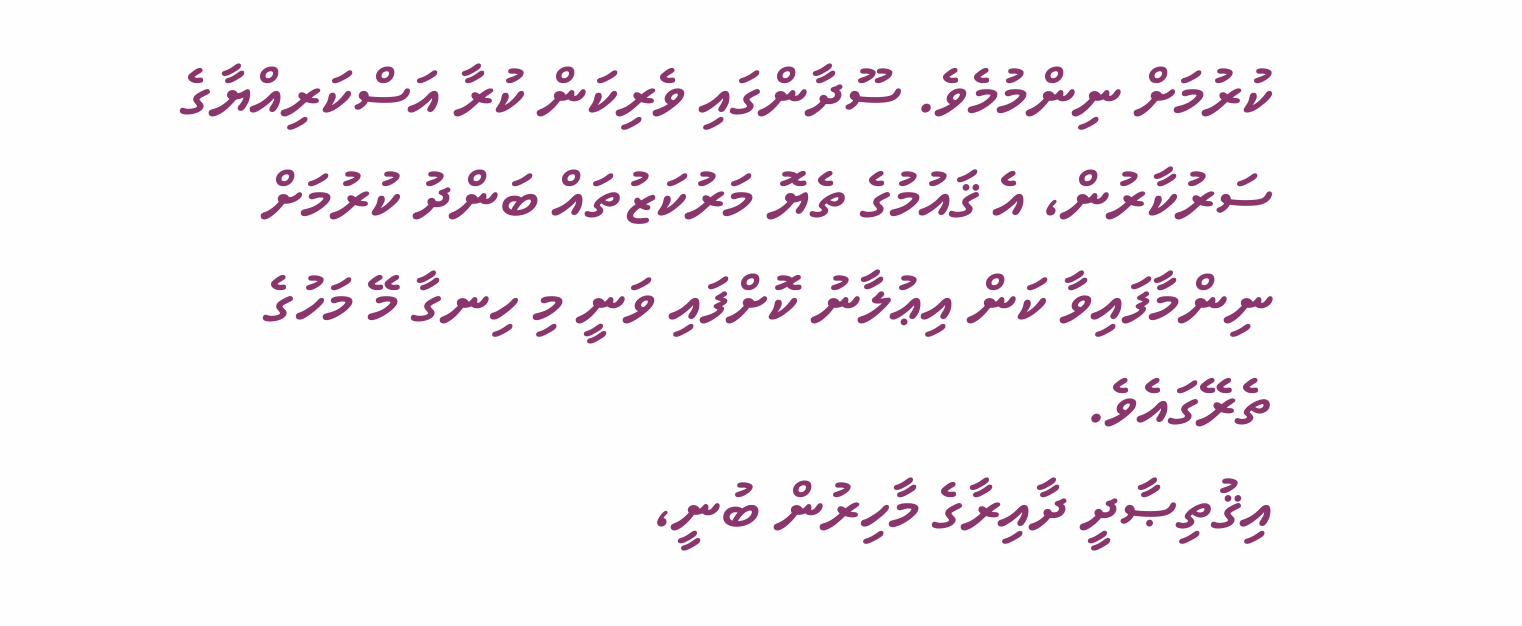ކުރުމަށް ނިންމުމެވެ. ސޫދާންގައި ވެރިކަން ކުރާ އަސްކަރިއްޔާގެ ސަރުކާރުން، އެ ޤައުމުގެ ތެޔޮ މަރުކަޒުތައް ބަންދު ކުރުމަށް ނިންމާފައިވާ ކަން އިޢުލާނު ކޮށްފައި ވަނީ މި ހިނގާ މޭ މަހުގެ ތެރޭގައެވެ.
އިޤުތިޞާދީ ދާއިރާގެ މާހިރުން ބުނީ،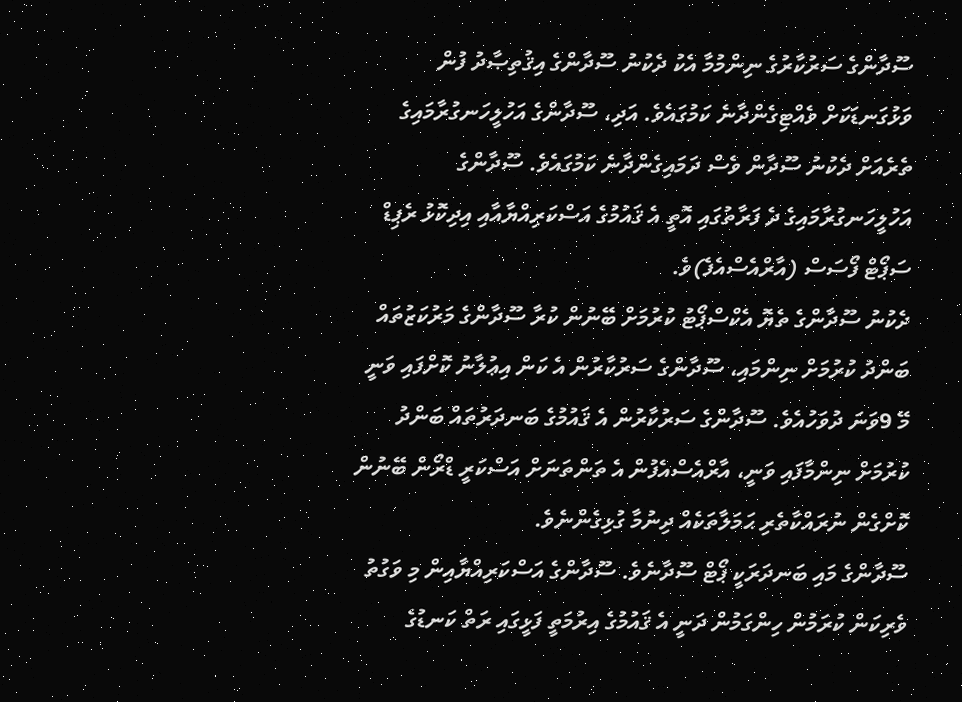ސޫދާންގެ ސަރުކާރުގެ ނިންމުމާ އެކު ދެކުނު ސޫދާންގެ އިޤުތިޞާދު ފުން ވަޅުގަނޑަކަށް ވެއްޓިގެންދާނެ ކަމުގައެވެ. އަދި، ސޫދާންގެ އަހުލީހަނގުރާމައިގެ ތެރެއަށް ދެކުނު ސޫދާން ވެސް ދަމައިގެންދާނެ ކަމުގައެވެ. ސޫދާންގެ އަހުލީހަނގުރާމައިގެ ދެ ފަރާތުގައި އޮތީ އެ ޤައުމުގެ އަސްކަރިއްޔާއާއި އިދިކޮޅު ރެޕިޑް ސަޕޯޓް ފޯސަސް (އާރްއެސްއެފެ)ވެ.
ދެކުނު ސޫދާންގެ ތެޔޮ އެކްސްޕޯޓު ކުރުމަށް ބޭނުން ކުރާ ސޫދާންގެ މަރުކަޒުތައް ބަންދު ކުރުމަށް ނިންމައި، ސޫދާންގެ ސަރުކާރުން އެ ކަން އިޢުލާނު ކޮށްފައި ވަނީ މޭ 9ވަނަ ދުވަހުއެވެ. ސޫދާންގެ ސަރުކާރުން އެ ޤައުމުގެ ބަނދަރުތައް ބަންދު ކުރުމަށް ނިންމާފައި ވަނީ، އާރްއެސްއެފުން އެ ތަންތަނަށް އަސްކަރީ ޑްރޯން ބޭނުން ކޮށްގެން ނުރައްކާތެރި ޙަމަލާތަކެއް ދިނުމާ ގުޅިގެންނެވެ.
ސޫދާންގެ މައި ބަނދަރަކީ ޕޯޓް ސޫދާނެވެ. ސޫދާންގެ އަސްކަރިއްޔާއިން މި ވަގުތު ވެރިކަން ކުރަމުން ހިންގަމުން ދަނީ އެ ޤައުމުގެ އިރުމަތީ ފަޅީގައި ރަތް ކަނޑުގެ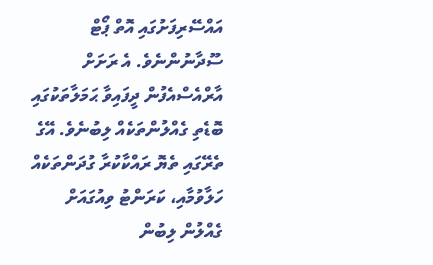އައްސޭރިފަށުގައި އޮތް ޕޯޓް ސޫދާނުންނެވެ. އެ ރަށަށް އާރްއެސްއެފުން ދީފައިވާ ޙަމަލާތަކުގައި ބޮޑެތި ގެއްލުންތަކެއް ލިބުނެވެ. އޭގެ ތެރޭގައި ތެޔޮ ރައްކާކުރާ ގުދަންތަކެއް ހަލާވުމާއި، ކަރަންޓު ވިއުގައަށް ގެއްލުން ލިބުން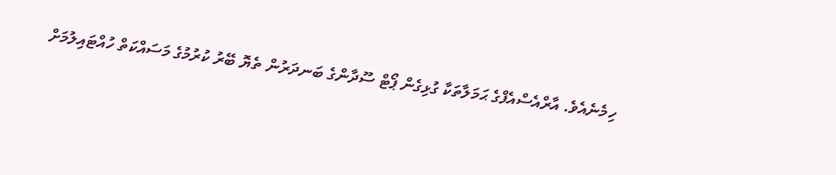ހިމެނެއެވެ. އާރްއެސްއެފްގެ ޙަމަލާތަކާ ގުޅިގެން ޕޯޓް ސޫދާންގެ ބަނދަރުން ތެޔޮ ބޭރު ކުރުމުގެ މަސައްކަތް ހުއްޓައިލުމަށް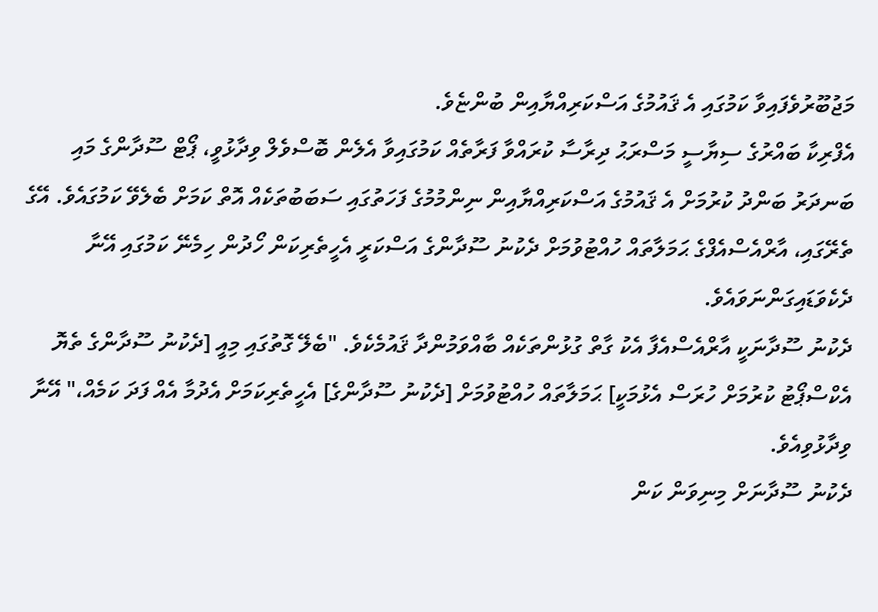މަޖުބޫރުވެފައިވާ ކަމުގައި އެ ޤައުމުގެ އަސްކަރިއްޔާއިން ބުންޏެވެ.
އެފްރިކާ ބައްރުގެ ސިޔާސީ މަސްރަޙު ދިރާސާ ކުރައްވާ ފަރާތެއް ކަމުގައިވާ އެލެން ބޮސްވެލް ވިދާޅުވީ، ޕޯޓް ސޫދާންގެ މައި ބަނދަރު ބަންދު ކުރުމަށް އެ ޤައުމުގެ އަސްކަރިއްޔާއިން ނިންމުމުގެ ފަހަތުގައި ސަބަބުތަކެއް އޮތް ކަމަށް ބެލެވޭ ކަމުގައެވެ. އޭގެ ތެރޭގައި، އާރްއެސްއެފްގެ ޙަމަލާތައް ހުއްޓުވުމަށް ދެކުނު ސޫދާންގެ އަސްކަރީ އެހީތެރިކަން ހޯދުން ހިމެނޭ ކަމުގައި އޭނާ ދެކެވަޑައިގަންނަވައެވެ.
ދެކުނު ސޫދާނަކީ އާރްއެސްއެފާ އެކު ގާތް ގުޅުންތަކެއް ބާއްވަމުންދާ ޤައުމެކެވެ. "ބެލޭ ގޮތުގައި މިއީ [ދެކުނު ސޫދާންގެ ތެޔޮ އެކްސްޕޯޓު ކުރުމަށް ހުރަސް އެޅުމަކީ] ޙަމަލާތައް ހުއްޓުވުމަށް [ދެކުނު ސޫދާންގެ] އެހީތެރިކަމަށް އެދުމާ އެއް ފަދަ ކަމެއް،" އޭނާ ވިދާޅުވިއެވެ.
ދެކުނު ސޫދާނަށް މިނިވަން ކަން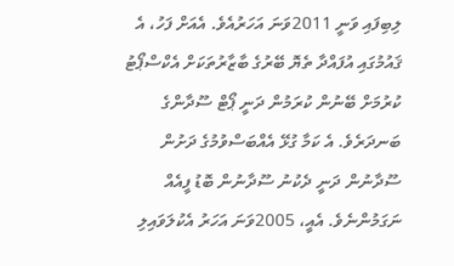ލިބިފައި ވަނީ 2011ވަނަ އަހަރުއެވެ. އެއަށް ފަހު، އެ ޤައުމުގައި އުފައްދާ ތެޔޮ ބޭރުގެ ބާޒާރުތަކަށް އެކްސްޕޯޓު ކުރުމަށް ބޭނުން ކުރަމުން ދަނީ ޕޯޓް ސޫދާންގެ ބަނދަރެވެ. އެ ކަމާ ގުޅޭ އެއްބަސްވުމުގެ ދަށުން ސޫދާނުން ދަނީ ދެކުނު ސޫދާނުން ބޮޑު ފީއެއް ނަގަމުންނެވެ. އެއީ، 2005ވަނަ އަހަރު އެކުލަވައިލި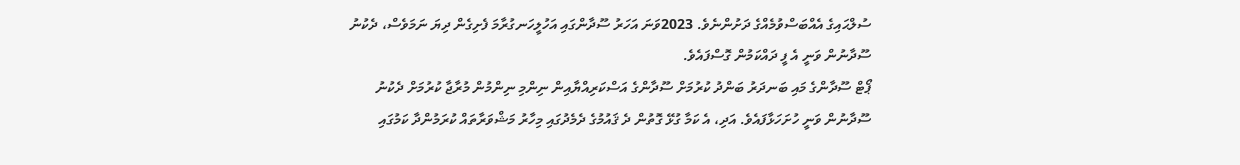ސުލްޙައިގެ އެއްބަސްވުމެއްގެ ދަށުންނެވެ. 2023ވަނަ އަހަރު ސޫދާންގައި އަހުލީހަނގުރާމަ ފެށިގެން ދިޔަ ނަމަވެސް، ދެކުނު ސޫދާނުން ވަނީ އެ ފީ ދައްކަމުން ގޮސްފައެވެ.
ޕޯޓް ސޫދާންގެ މައި ބަނދަރު ބަންދު ކުރުމަށް ސޫދާންގެ އަސްކަރިއްޔާއިން ނިންމި ނިންމުން މުރާޖާ ކުރުމަށް ދެކުނު ސޫދާނުން ވަނީ ހުށަހަޅާފައެވެ. އަދި، އެ ކަމާ ގުޅޭ ގޮތުން ދެ ޤައުމުގެ ދެމެދުގައި މިހާރު މަޝްވަރާތައް ކުރަމުންދާ ކަމުގައި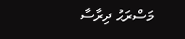މަސްރަޙު ދިރާސާ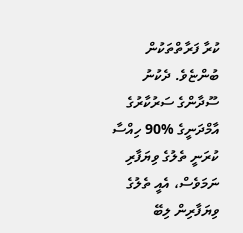ކުރާ ފަރާތްތަކުން ބުންޏެވެ. ދެކުނު ސޫދާންގެ ސަރުކާރުގެ އާމްދަނީގެ %90 ހިއްސާ ކުރަނީ ތެލުގެ ވިޔަފާރި ނަމަވެސް، އެއީ ތެލުގެ ވިޔަފާރިން ލިބޭ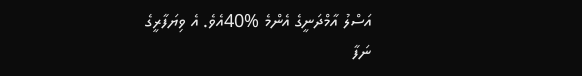އަސްލު އާމްދަނީގެ އެންމެ %40އެވެ. އެ ވިޔަފާރީގެ ނަފާ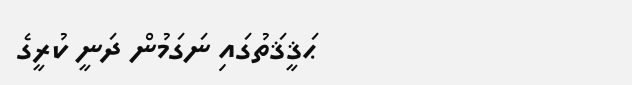ޙަޤީޤަތުގައި ނަގަމުން ދަނީ ކުރީގެ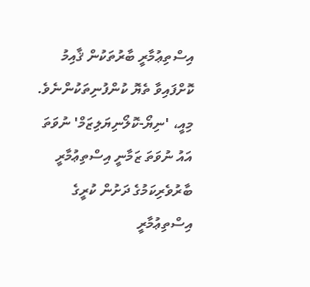އިސްތިޢުމާރީ ބާރުތަކުން ޤާއިމު ކޮށްފައިވާ ތެޔޮ ކުންފުނިތަކުންނެވެ. މިއީ، 'ނިޔޯ-ކޮލޯނިޔަލިޒަމް' ނުވަތަ އައު ނުވަތަ ޒަމާނީ އިސްތިޢުމާރީ ބާރުވެރިކަމުގެ ދަށުން ކުރީގެ އިސްތިޢުމާރީ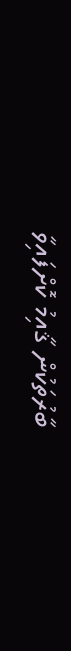ބާރުތަކުން ޤާއިމު ކޮށްފައިވާ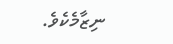ނިޒާމެކެވެ.